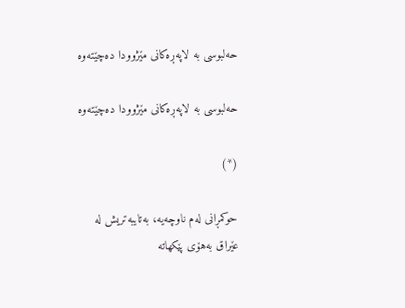حه‌لبوسی به‌ لاپه‌ڕه‌كانی مێژوودا ده‌چێته‌وه‌

حه‌لبوسی به‌ لاپه‌ڕه‌كانی مێژوودا ده‌چێته‌وه‌

(*)

حوكمڕانی له‌م ناوچه‌یه‌، به‌تایبه‌تریش له‌ عێراق به‌هۆی پێكهاته‌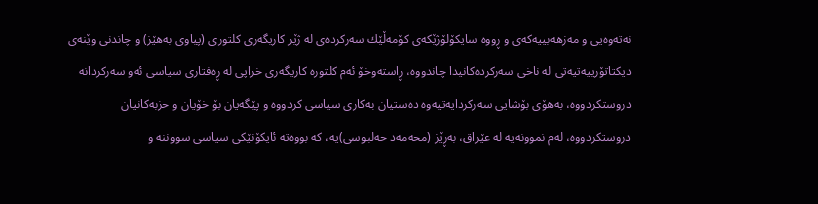نه‌ته‌وه‌یی و مه‌زهه‌بییه‌كه‌ی و ڕووه‌ سایكۆلۆژێكه‌ی كۆمه‌ڵێك سه‌ركرده‌ی له‌ ژێر كاریگه‌ری كلتوری (پیاوی به‌هێز) و چاندنی وێنه‌ی دیكتاتۆرییه‌تیه‌تی له‌ ناخی سه‌ركرده‌كانیدا چاندووه‌، ڕاسته‌وخۆ ئه‌م كلتوره‌ كاریگه‌ری خراپی له‌ ڕه‌فتاری سیاسی ئه‌و سه‌ركردانه‌ دروستكردووه‌، به‌هۆی بۆشایی سه‌ركردایه‌تیه‌وه‌ ده‌ستیان به‌كاری سیاسی كردووه‌ و پێگه‌یان بۆ خۆیان و حزبه‌كانیان دروستكردووه‌، له‌م نموونه‌یه‌ له‌ عێراق، به‌ڕێز (محه‌مه‌د حه‌لبوسی)یه‌، كه‌ بووه‌ته‌ ئایكۆنێكی سیاسی سووننه‌ و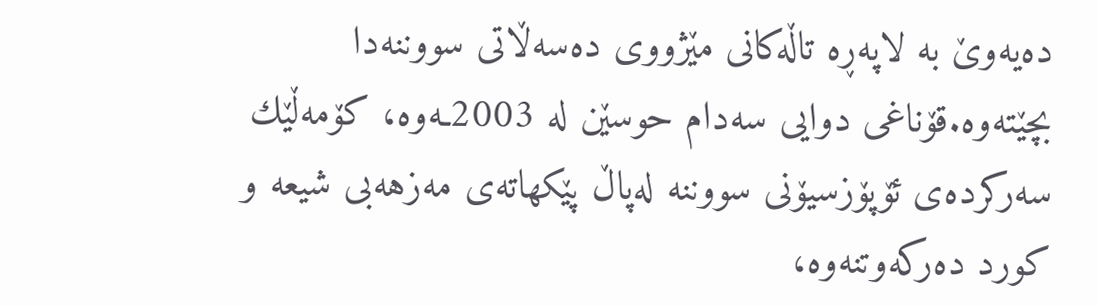ده‌یه‌وێ به‌ لاپه‌ڕه‌ تاڵه‌كانی مێژووی ده‌سه‌ڵاتی سووننه‌دا بچێته‌وه‌.قۆناغی دوایی سه‌دام حوسێن له‌ 2003ـه‌وه‌، كۆمه‌ڵێك سه‌ركرده‌ی ئۆپۆزسیۆنی سووننه‌ له‌پاڵ پێكهاته‌ی مه‌زهه‌بی شیعه‌ و كورد ده‌ركه‌وتنه‌وه‌،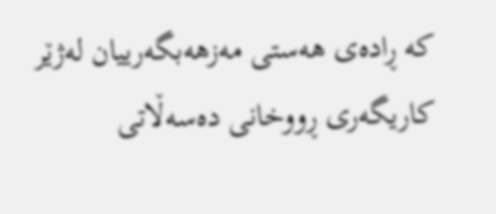كه‌ ڕاده‌ی هه‌ستی مه‌زهه‌بگه‌رییان له‌ژێر كاریگه‌ری ڕووخانی ده‌سه‌ڵاتی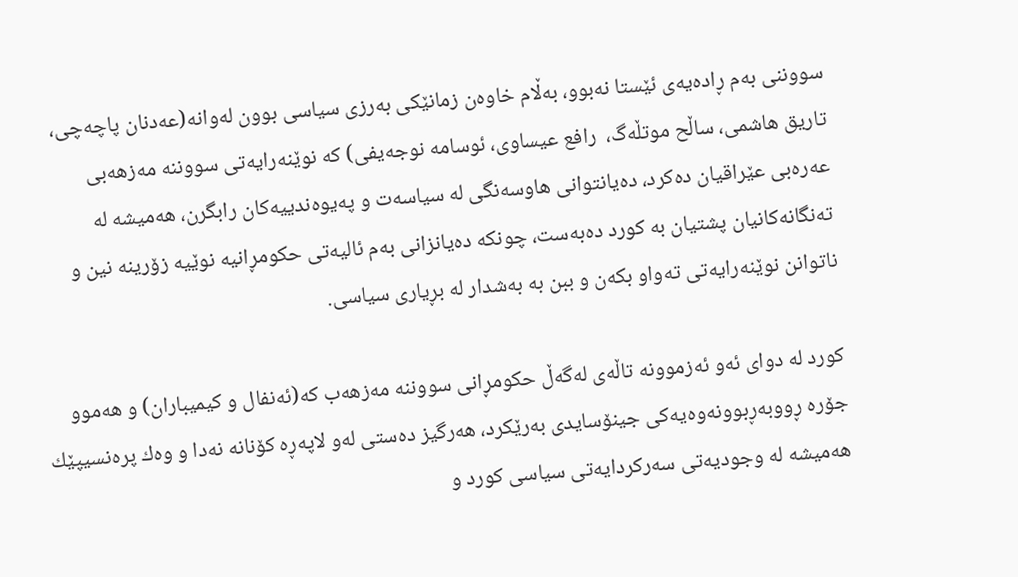سووننی به‌م ڕاده‌یه‌ی ئێستا نه‌بوو، به‌ڵام خاوه‌ن زمانێكی به‌رزی سیاسی بوون له‌وانه‌(عه‌دنان پاچه‌چی، تاریق هاشمی، ساڵح موتڵه‌گ،  رافع عیساوی، ئوسامه‌ نوجه‌یفی) كه‌ نوێنه‌رایه‌تی سووننه‌ مه‌زهه‌بی عه‌ره‌بی عێراقیان ده‌كرد، ده‌یانتوانی هاوسه‌نگی له‌ سیاسه‌ت و په‌یوه‌ندییه‌كان رابگرن، هه‌میشه‌ له‌ ته‌نگانه‌كانیان پشتیان به‌ كورد ده‌به‌ست، چونكه‌ ده‌یانزانی به‌م ئالیه‌تی حكومڕانیه‌ نوێیه‌ زۆرینه‌ نین و ناتوانن نوێنه‌رایه‌تی ته‌واو بكه‌ن و ببن به‌ به‌شدار له‌ بڕیاری سیاسی.

كورد له‌ دوای ئه‌و ئه‌زموونه‌ تاڵه‌ی له‌گه‌ڵ حكومڕانی سووننه‌ مه‌زهه‌ب كه‌(ئه‌نفال و كیمیباران) و هه‌موو جۆره‌ ڕووبه‌ڕبوونه‌وه‌یه‌كی جینۆسایدی به‌رێكرد، هه‌رگیز ده‌ستی له‌و لاپه‌ڕه‌ كۆنانه‌ نه‌دا و وه‌ك پره‌نسیپێك هه‌میشه‌ له‌ وجودیه‌تی سه‌ركردایه‌تی سیاسی كورد و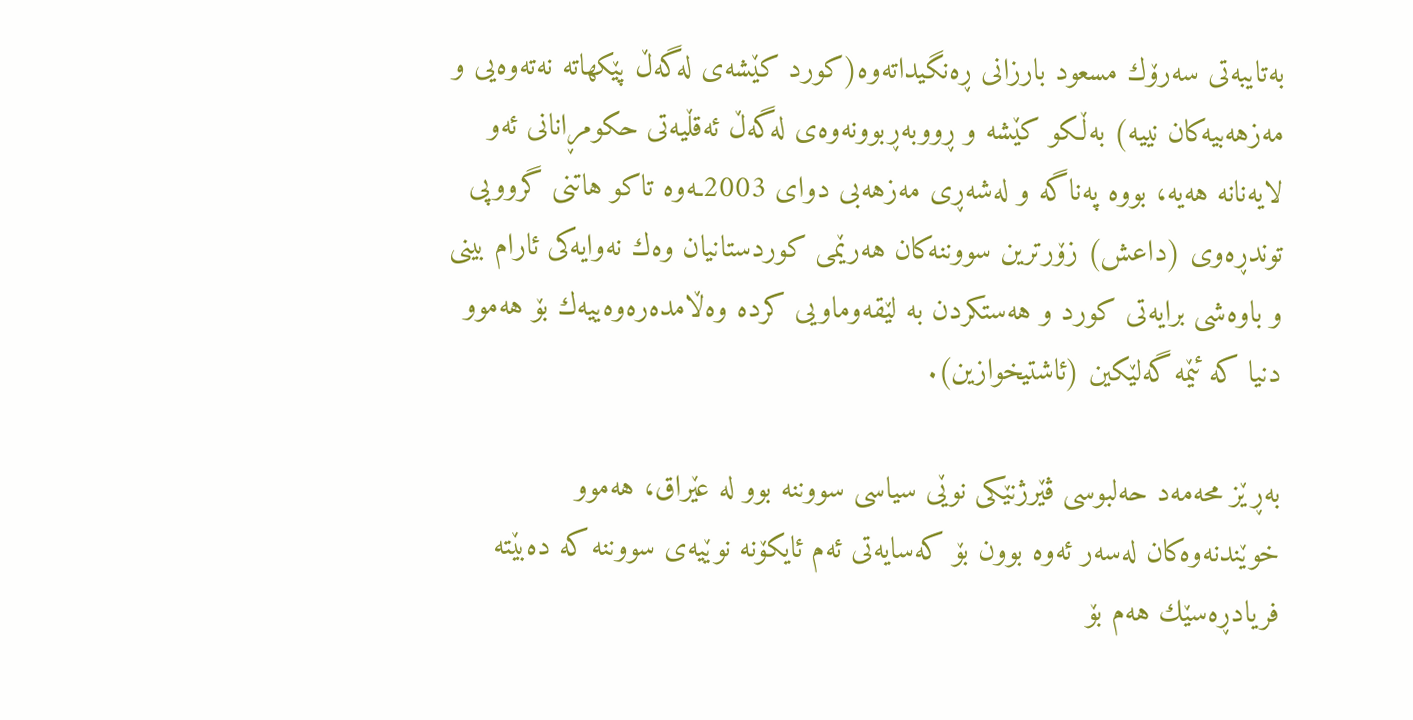به‌تایبه‌تی سه‌رۆك مسعود بارزانی ڕه‌نگیداته‌وه‌(كورد كێشه‌ی له‌گه‌ڵ پێكهاته‌ نه‌ته‌وه‌یی و مه‌زهه‌بیه‌كان نییه‌) به‌ڵكو كێشه‌ و ڕووبه‌ڕبوونه‌وه‌ی له‌گه‌ڵ ئه‌قڵیه‌تی حكومڕانانی ئه‌و لایه‌نانه‌ هه‌یه‌، بووه‌ په‌ناگه‌ و له‌شه‌ڕی مه‌زهه‌بی دوای 2003ـه‌وه‌ تاكو هاتنی گرووپی توندڕه‌وی (داعش) زۆرترین سووننه‌كان هه‌رێمی كوردستانیان وه‌ك نه‌وایه‌كی ئارام بینی و باوه‌شی برایه‌تی كورد و هه‌ستكردن به‌ لێقه‌وماویی كرده‌ وه‌ڵامده‌ره‌وه‌ییه‌ك بۆ هه‌موو دنیا كه‌ ئێمه‌ گه‌لێكین (ئاشتیخوازین).

به‌ڕێز محه‌مه‌د حه‌لبوسی ڤێرژنێكی نوێی سیاسی سووننه‌ بوو له‌ عێراق، هه‌موو خوێندنه‌وه‌كان له‌سه‌ر ئه‌وه‌ بوون بۆ كه‌سایه‌تی ئه‌م ئایكۆنه‌ نوێیه‌ی سووننه‌ كه‌ ده‌بێته‌ فریادڕه‌سێك هه‌م بۆ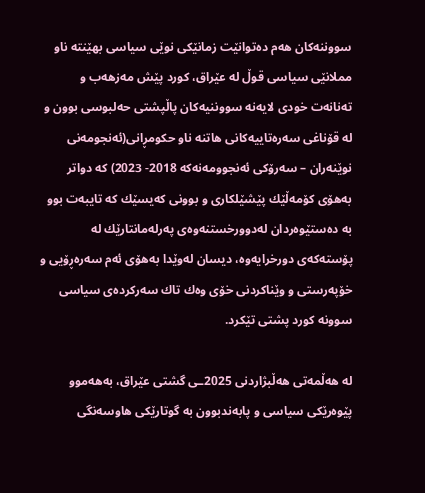سووننه‌كان هه‌م ده‌توانێت زمانێكی نوێی سیاسی بهێنته‌ ناو مملانێی سیاسی قوڵ له‌ عێراق، كورد پێش مه‌زهه‌ب و ته‌نانه‌ت خودی لایه‌نه‌ سووننیه‌كان پاڵپشتی حه‌لبوسی بوون و له‌ قۆناغی سه‌ره‌تاییه‌كانی هاتنه‌ ناو حكومڕانی(ئه‌نجومه‌نی نوێنه‌ران – سه‌رۆكی ئه‌نجوومه‌نه‌كه‌ 2018- 2023) كه‌ دواتر به‌هۆی كۆمه‌ڵێك پێشێلكاری و بوونی كه‌یسێك كه‌ تایبه‌ت بوو به‌ ده‌ستێوه‌ردان له‌دوورخستنه‌وه‌ی په‌رله‌مانتارێك له‌ پۆسته‌كه‌ی دورخرایه‌وه‌، دیسان له‌وێدا به‌هۆی ئه‌م سه‌ره‌ڕۆیی و خۆپه‌رستی و وێناكردنی خۆی وه‌ك تاك سه‌ركرده‌ی سیاسی سوونه‌ كورد پشتی تێكرد.

له‌ هه‌ڵمه‌تی هه‌ڵبژاردنی 2025ـی گشتی عێراق، به‌هه‌موو پێوه‌رێكی سیاسی و پابه‌ندبوون به‌ گوتارێكی هاوسه‌نگی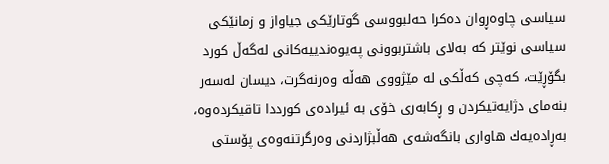سیاسی چاوه‌ڕوان ده‌كرا حه‌لبووسی گوتارێكی جیاواز و زمانێكی سیاسی نوێتر كه‌ به‌لای باشتربوونی په‌یوه‌ندییه‌كانی له‌گه‌ڵ كورد بگۆڕێت، كه‌چی كه‌ڵكی له‌ مێژووی هه‌ڵه‌ وه‌رنه‌گرت، دیسان له‌سه‌ر بنه‌مای دژایه‌تیكردن و ڕكابه‌ری خۆی به‌ ئیراده‌ی كورددا تاقیكرده‌وه‌، به‌ڕاده‌یه‌ك هاواری بانگه‌شه‌ی هه‌ڵبژاردنی وه‌رگرتنه‌وه‌ی پۆستی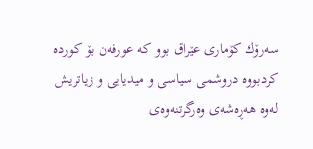سه‌رۆك كۆماری عێراق بوو كه‌ عورفه‌ن بۆ كورده‌ كردبووه‌ دروشمی سیاسی و میدیایی و زیاتریش له‌وه‌ هه‌ڕه‌شه‌ی وه‌رگرتنه‌وه‌ی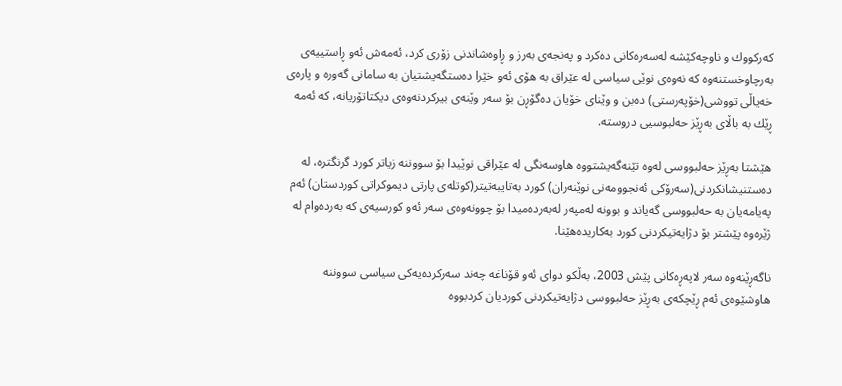كه‌ركووك و ناوچه‌كێشه‌ له‌سه‌ره‌كانی ده‌كرد و په‌نجه‌ی به‌رز و ڕاوه‌شاندنی زۆری كرد، ئه‌مه‌ش ئه‌و ڕاستییه‌ی به‌رچاوخستنه‌وه‌ كه‌ نه‌وه‌ی نوێی سیاسی له‌ عێراق به‌ هۆی ئه‌و خێرا ده‌ستگه‌یشتیان به‌ سامانی گه‌وره‌ و پاره‌ی خه‌یاڵی تووشی(خۆپه‌رستی) ده‌بن و وێنای خۆیان ده‌گۆڕن بۆ سه‌ر وێنه‌ی بیركردنه‌وه‌ی دیكتاتۆریانه‌، كه‌ ئه‌مه‌ ڕێك به‌ باڵای به‌ڕێز حه‌لبوسیی دروسته‌.

هێشتا به‌ڕێز حه‌لبووسی له‌وه‌ تێنه‌گه‌یشتووه‌ هاوسه‌نگی له‌ عێراقی نوێیدا بۆ سووننه‌ زیاتر كورد گرنگتره‌، له‌ ده‌ستنیشانكردنی(سه‌رۆكی ئه‌نجوومه‌نی نوێنه‌ران) كورد به‌تایبه‌تیتر(كوتله‌ی پارتی دیموكراتی كوردستان) ئه‌م په‌یامه‌یان به‌ حه‌لبووسی گه‌یاند و بوونه‌ له‌مپه‌ر له‌به‌رده‌میدا بۆ چوونه‌وه‌ی سه‌ر ئه‌و كورسیه‌ی كه‌ به‌رده‌وام له‌ ژێره‌وه‌ پێشتر بۆ دژایه‌تیكردنی كورد به‌كاریده‌هێنا.

ناگه‌ڕێنه‌وه‌ سه‌ر لاپه‌ڕه‌كانی پێش 2003، به‌ڵكو دوای ئه‌و قۆناغه‌ چه‌ند سه‌ركرده‌یه‌كی سیاسی سووننه‌ هاوشێوه‌ی ئه‌م ڕێچكه‌ی به‌ڕێز حه‌لبووسی دژایه‌تیكردنی كوردیان كردبووه‌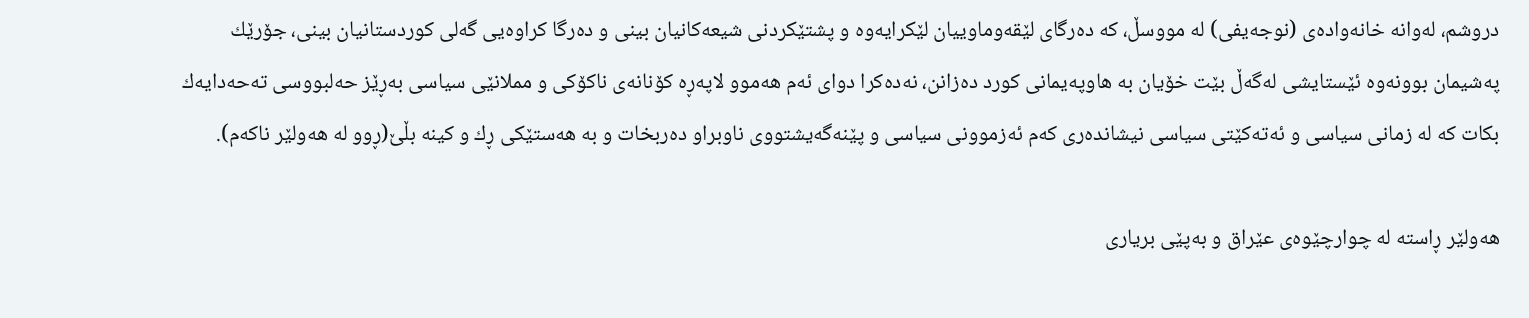دروشم، له‌وانه‌ خانه‌واده‌ی (نوجه‌یفی) له‌ مووسڵ، كه‌ ده‌رگای لێقه‌وماوییان لێكرایه‌وه‌ و پشتێكردنی شیعه‌كانیان بینی و ده‌رگا كراوه‌یی گه‌لی كوردستانیان بینی، جۆرێك په‌شیمان بوونه‌وه‌ ئێستایشی له‌گه‌ڵ بێت خۆیان به‌ هاوپه‌یمانی كورد ده‌زانن، نه‌ده‌كرا دوای ئه‌م هه‌موو لاپه‌ڕه‌ كۆنانه‌ی ناكۆكی و مملانێی سیاسی به‌ڕێز حه‌لبووسی ته‌حه‌دایه‌ك بكات كه‌ له‌ زمانی سیاسی و ئه‌ته‌كێتی سیاسی نیشانده‌ری كه‌م ئه‌زموونی سیاسی و پێنه‌گه‌یشتووی ناوبراو ده‌ربخات و به‌ هه‌ستێكی ڕك و كینه‌ بڵێ(ڕوو له‌ هه‌ولێر ناكه‌م).

هه‌ولێر ڕاسته‌ له‌ چوارچێوه‌ی عێراق و به‌پێی بریاری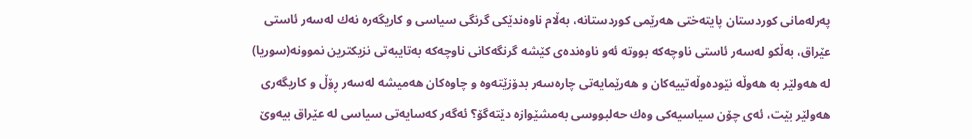په‌رله‌مانی كوردستان پایته‌ختی هه‌رێمی كوردستانه‌، به‌ڵام ناوه‌ندێكی گرنگی سیاسی و كاریگه‌ره‌ نه‌ك له‌سه‌ر ئاستی عێراق، به‌ڵكو له‌سه‌ر ئاستی ناوچه‌كه‌ بووته‌ ئه‌و ناوه‌نده‌ی كێشه‌ گرنگه‌كانی ناوچه‌كه‌ به‌تایبه‌تی نزیكترین نموونه‌(سوریا) له‌ هه‌ولێر به‌ هه‌وڵه‌ نێوده‌وڵه‌تییه‌كان و هه‌رێمایه‌تی چاره‌سه‌ر بدۆزێته‌وه‌ و چاوه‌كان هه‌میشه‌ له‌سه‌ر ڕۆڵ و كاریگه‌ری هه‌ولێر بێت، ئه‌ی چۆن سیاسیه‌كی وه‌ك حه‌لبووسی به‌مشێوازه‌ دێته‌گۆ؟ ئه‌گه‌ر كه‌سایه‌تی سیاسی له‌ عێراق بیه‌وێ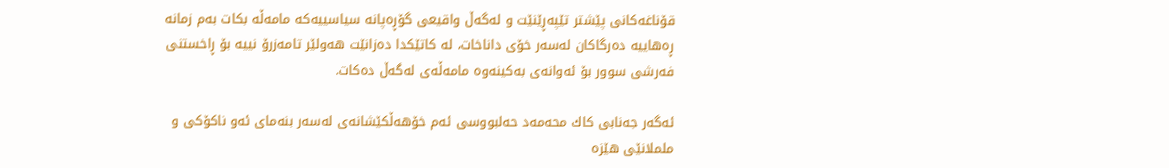قۆناغه‌كانی پێشتر تێپه‌ڕێنێت و له‌گه‌ڵ واقیعی گۆڕه‌پانه‌ سیاسییه‌كه‌ مامه‌ڵه‌ بكات به‌م زمانه‌ ڕه‌هاییه‌ ده‌رگاكان له‌سه‌ر خۆی داناخات، له‌ كاتێكدا ده‌زانێت هه‌ولێر تامه‌زرۆ نییه‌ بۆ ڕاخستنی فه‌رشی سوور بۆ ئه‌وانه‌ی به‌كینه‌وه‌ مامه‌ڵه‌ی له‌گه‌ڵ ده‌كات.

ئه‌گه‌ر جه‌نابی كاك محه‌مه‌د حه‌لبووسی ئه‌م خۆهه‌ڵكێشانه‌ی له‌سه‌ر بنه‌مای ئه‌و ناكۆكی و ململانێی هێزه‌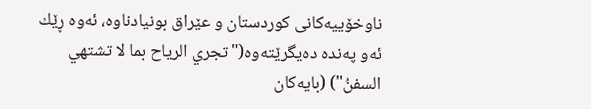ناوخۆییه‌كانی كوردستان و عێراق بونیادناوه‌، ئه‌وه‌ ڕێك ئه‌و په‌نده‌ ده‌یگرێته‌وه‌("تجري الرياح بما لا تشتهي السفنُ") (بایه‌كان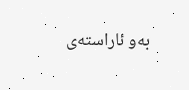به‌و ئاراسته‌ی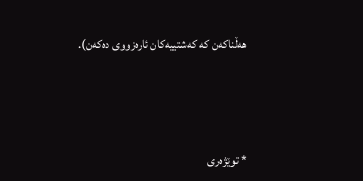هه‌ڵناكه‌ن كه‌ كه‌شتییه‌كان ئاره‌زووی ده‌كه‌ن).



* توێژه‌ری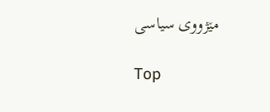مێژووی سیاسی

Top